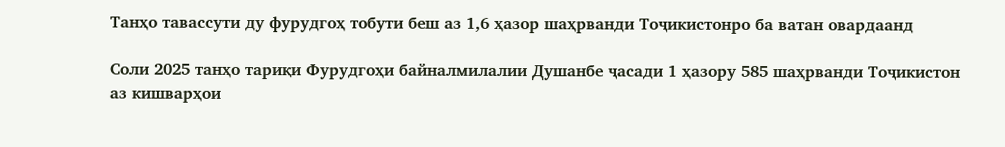Танҳо тавассути ду фурудгоҳ тобути беш аз 1,6 ҳазор шаҳрванди Тоҷикистонро ба ватан овардаанд

Соли 2025 танҳо тариқи Фурудгоҳи байналмилалии Душанбе ҷасади 1 ҳазору 585 шаҳрванди Тоҷикистон аз кишварҳои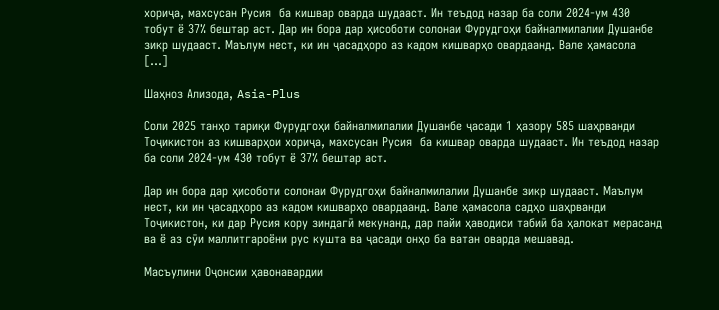хориҷа, махсусан Русия  ба кишвар оварда шудааст. Ин теъдод назар ба соли 2024-ум 430 тобут ё 37% бештар аст. Дар ин бора дар ҳисоботи солонаи Фурудгоҳи байналмилалии Душанбе зикр шудааст. Маълум нест, ки ин ҷасадҳоро аз кадом кишварҳо овардаанд. Вале ҳамасола […]

Шаҳноз Ализода, Asia-Plus

Соли 2025 танҳо тариқи Фурудгоҳи байналмилалии Душанбе ҷасади 1 ҳазору 585 шаҳрванди Тоҷикистон аз кишварҳои хориҷа, махсусан Русия  ба кишвар оварда шудааст. Ин теъдод назар ба соли 2024-ум 430 тобут ё 37% бештар аст.

Дар ин бора дар ҳисоботи солонаи Фурудгоҳи байналмилалии Душанбе зикр шудааст. Маълум нест, ки ин ҷасадҳоро аз кадом кишварҳо овардаанд. Вале ҳамасола садҳо шаҳрванди Тоҷикистон, ки дар Русия кору зиндагӣ мекунанд, дар пайи ҳаводиси табиӣ ба ҳалокат мерасанд ва ё аз сӯи маллитгароёни рус кушта ва ҷасади онҳо ба ватан оварда мешавад.

Масъулини Оҷонсии ҳавонавардии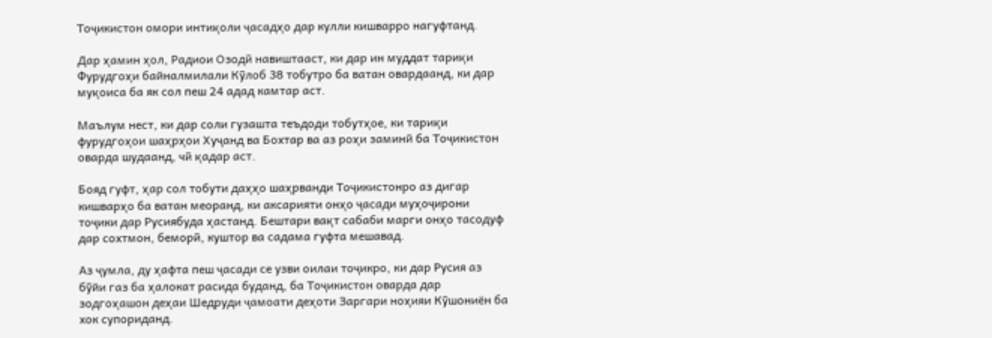Тоҷикистон омори интиқоли ҷасадҳо дар кулли кишварро нагуфтанд.

Дар ҳамин ҳол, Радиои Озодӣ навиштааст, ки дар ин муддат тариқи Фурудгоҳи байналмилали Кӯлоб 38 тобутро ба ватан овардаанд, ки дар муқоиса ба як сол пеш 24 адад камтар аст.

Маълум нест, ки дар соли гузашта теъдоди тобутҳое, ки тариқи фурудгоҳои шаҳрҳои Хуҷанд ва Бохтар ва аз роҳи заминӣ ба Тоҷикистон оварда шудаанд, чӣ қадар аст.

Бояд гуфт, ҳар сол тобути даҳҳо шаҳрванди Тоҷикистонро аз дигар кишварҳо ба ватан меоранд, ки аксарияти онҳо ҷасади муҳоҷирони тоҷики дар Русиябуда ҳастанд. Бештари вақт сабаби марги онҳо тасодуф дар сохтмон, беморӣ, куштор ва садама гуфта мешавад.

Аз ҷумла, ду ҳафта пеш ҷасади се узви оилаи тоҷикро, ки дар Русия аз бӯйи газ ба ҳалокат расида буданд, ба Тоҷикистон оварда дар зодгоҳашон деҳаи Шедруди ҷамоати деҳоти Заргари ноҳияи Кӯшониён ба хок супориданд.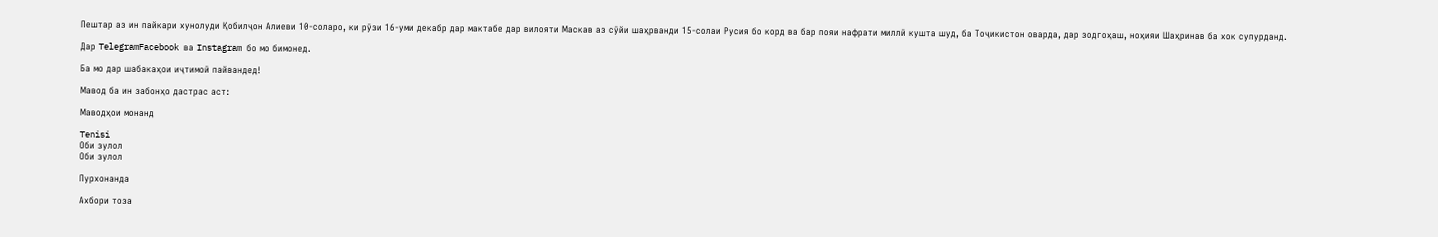Пештар аз ин пайкари хунолуди Қобилҷон Алиеви 10-соларо, ки рӯзи 16-уми декабр дар мактабе дар вилояти Маскав аз сӯйи шаҳрванди 15-солаи Русия бо корд ва бар пояи нафрати миллӣ кушта шуд, ба Тоҷикистон оварда, дар зодгоҳаш, ноҳияи Шаҳринав ба хок супурданд.

Дар TelegramFacebook ва Instagram бо мо бимонед.

Ба мо дар шабакаҳои иҷтимоӣ пайвандед!

Мавод ба ин забонҳо дастрас аст:

Маводҳои монанд

Tenisi
Оби зулол
Оби зулол

Пурхонанда

Ахбори тоза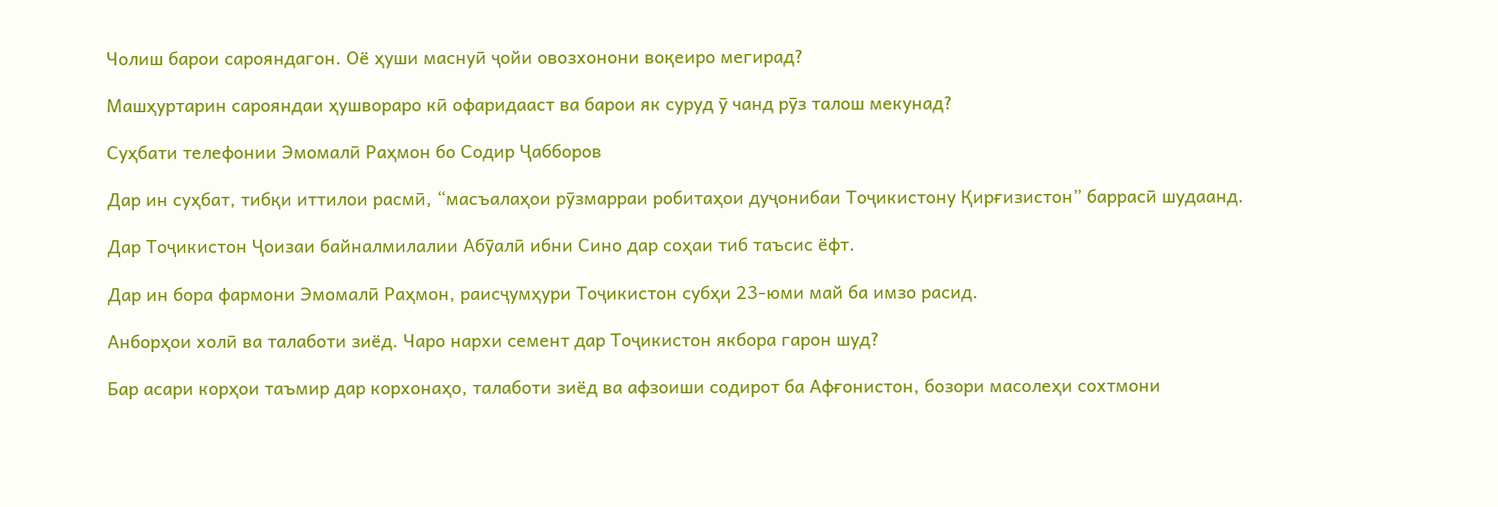Чолиш барои сарояндагон. Оё ҳуши маснуӣ ҷойи овозхонони воқеиро мегирад?

Машҳуртарин сарояндаи ҳушвораро кӣ офаридааст ва барои як суруд ӯ чанд рӯз талош мекунад?

Суҳбати телефонии Эмомалӣ Раҳмон бо Содир Ҷабборов

Дар ин суҳбат, тибқи иттилои расмӣ, “масъалаҳои рӯзмарраи робитаҳои дуҷонибаи Тоҷикистону Қирғизистон” баррасӣ шудаанд.

Дар Тоҷикистон Ҷоизаи байналмилалии Абӯалӣ ибни Сино дар соҳаи тиб таъсис ёфт.

Дар ин бора фармони Эмомалӣ Раҳмон, раисҷумҳури Тоҷикистон субҳи 23-юми май ба имзо расид.

Анборҳои холӣ ва талаботи зиёд. Чаро нархи семент дар Тоҷикистон якбора гарон шуд?

Бар асари корҳои таъмир дар корхонаҳо, талаботи зиёд ва афзоиши содирот ба Афғонистон, бозори масолеҳи сохтмони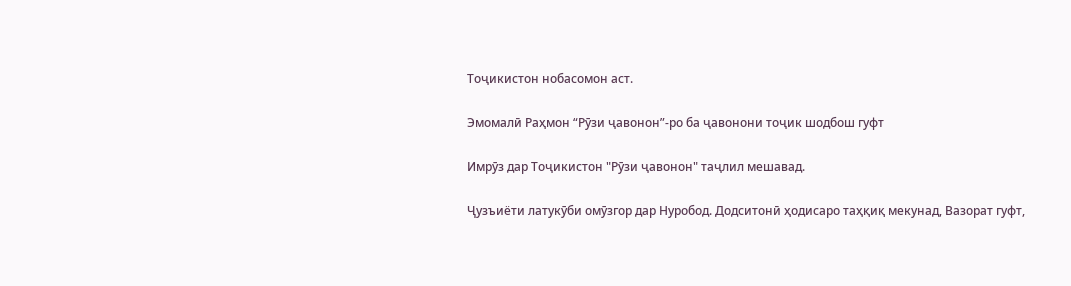Тоҷикистон нобасомон аст.

Эмомалӣ Раҳмон “Рӯзи ҷавонон”-ро ба ҷавонони тоҷик шодбош гуфт

Имрӯз дар Тоҷикистон "Рӯзи ҷавонон" таҷлил мешавад.

Ҷузъиёти латукӯби омӯзгор дар Нуробод. Додситонӣ ҳодисаро таҳқиқ мекунад, Вазорат гуфт,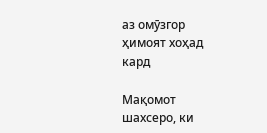аз омӯзгор ҳимоят хоҳад кард

Мақомот шахсеро, ки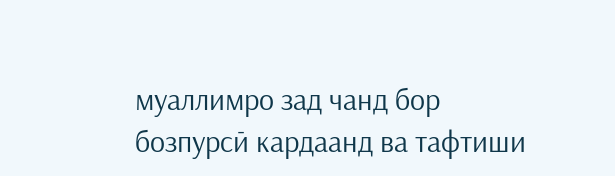муаллимро зад чанд бор бозпурсӣ кардаанд ва тафтиши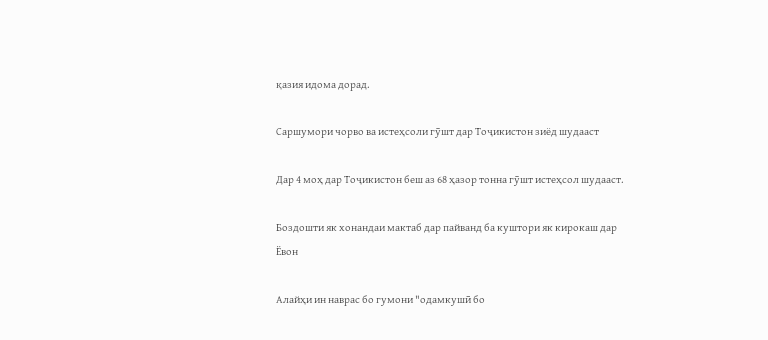қазия идома дорад.

Саршумори чорво ва истеҳсоли гӯшт дар Тоҷикистон зиёд шудааст

Дар 4 моҳ дар Тоҷикистон беш аз 68 ҳазор тонна гӯшт истеҳсол шудааст.

Боздошти як хонандаи мактаб дар пайванд ба куштори як кирокаш дар Ёвон

Алайҳи ин наврас бо гумони "одамкушӣ бо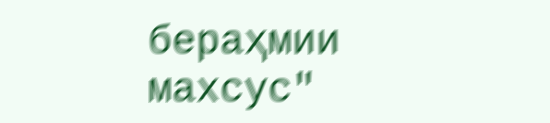бераҳмии махсус"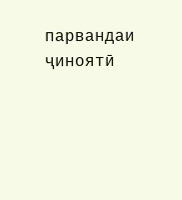парвандаи ҷиноятӣ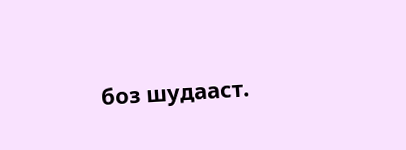боз шудааст.